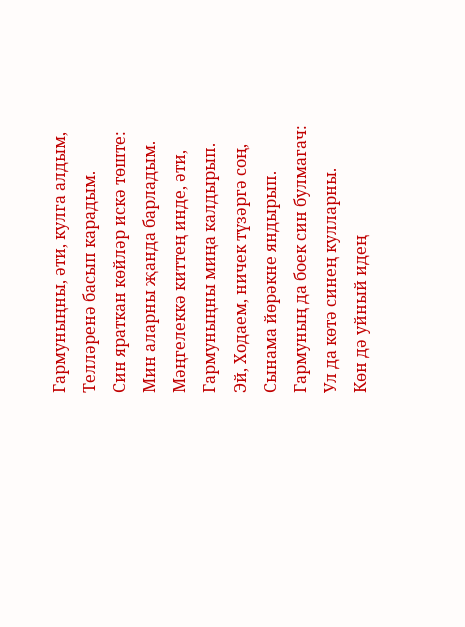Гармуныңны, әти, кулга алдым,
Телләренә басып карадым.
Син яраткан көйләр искә төште:
Мин аларны җанда барладым.
Мәңгелеккә киттең инде, әти,
Гармуныңны миңа калдырып.
Эй, Ходаем, ничек түзәргә соң,
Сынама йөрәкне яндырып.
Гармуның да боек син булмагач:
Ул да көтә синең кулларны.
Көн дә уйный идең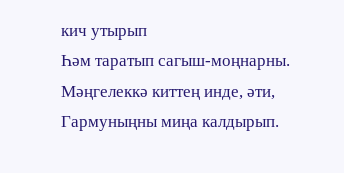кич утырып
Һәм таратып сагыш-моңнарны.
Мәңгелеккә киттең инде, әти,
Гармуныңны миңа калдырып.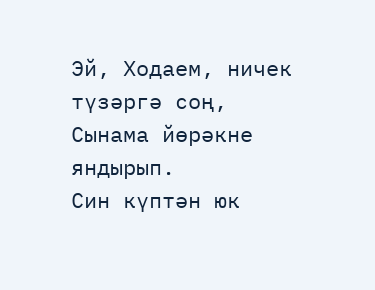Эй, Ходаем, ничек түзәргә соң,
Сынама йөрәкне яндырып.
Син күптән юк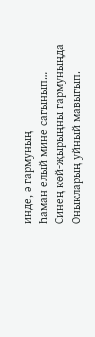инде, ә гармуның
Һаман елый мине сагынып…
Синең көй-җырыңны гармуныңда
Оныкларың уйный мавыгып.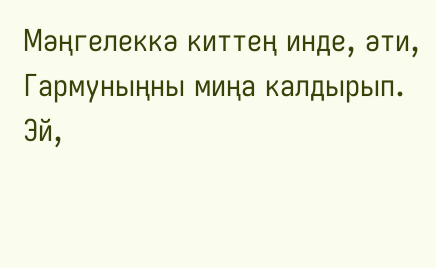Мәңгелеккә киттең инде, әти,
Гармуныңны миңа калдырып.
Эй,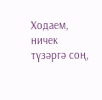Ходаем, ничек түзәргә соң,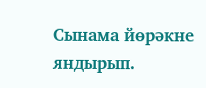Сынама йөрәкне яндырып.